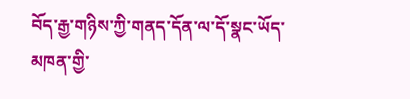བོད་རྒྱ་གཉིས་ཀྱི་གནད་དོན་ལ་དོ་སྣང་ཡོད་མཁན་གྱི་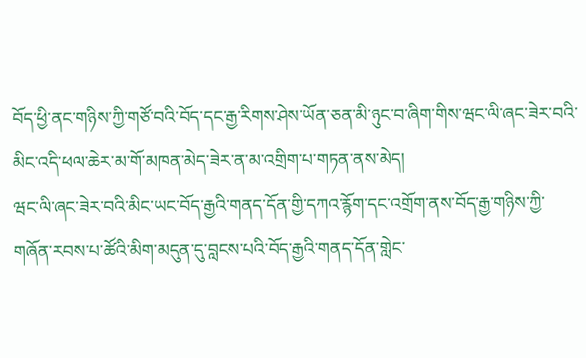བོད་ཕྱི་ནང་གཉིས་ཀྱི་གཙོ་བའི་བོད་དང་རྒྱ་རིགས་ཤེས་ཡོན་ཅན་མི་ཉུང་བ་ཞིག་གིས་ཝང་ལི་ཞང་ཟེར་བའི་མིང་འདི་ཕལ་ཆེར་མ་གོ་མཁན་མེད་ཟེར་ན་མ་འགྲིག་པ་གཏན་ནས་མེད།
ཝང་ལི་ཞང་ཟེར་བའི་མིང་ཡང་བོད་རྒྱའི་གནད་དོན་གྱི་དཀའ་རྙོག་དང་འགྲོག་ནས་བོད་རྒྱ་གཉིས་ཀྱི་གཞོན་རབས་པ་ཚོའི་མིག་མདུན་དུ་བླངས་པའི་བོད་རྒྱའི་གནད་དོན་གླེང་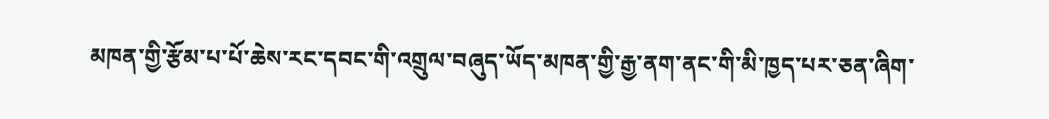མཁན་གྱི་རྩོམ་པ་པོ་ཆེས་རང་དབང་གི་འགྲུལ་བཞུད་ཡོད་མཁན་གྱི་རྒྱ་ནག་ནང་གི་མི་ཁྱད་པར་ཅན་ཞིག་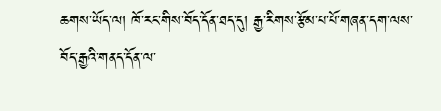ཆགས་ཡོད་ལ། ཁོ་རང་གིས་བོད་དོན་ཐད་དུ། རྒྱ་རིགས་རྩོམ་པ་པོ་གཞན་དག་ལས་བོད་རྒྱའི་གནད་དོན་ལ་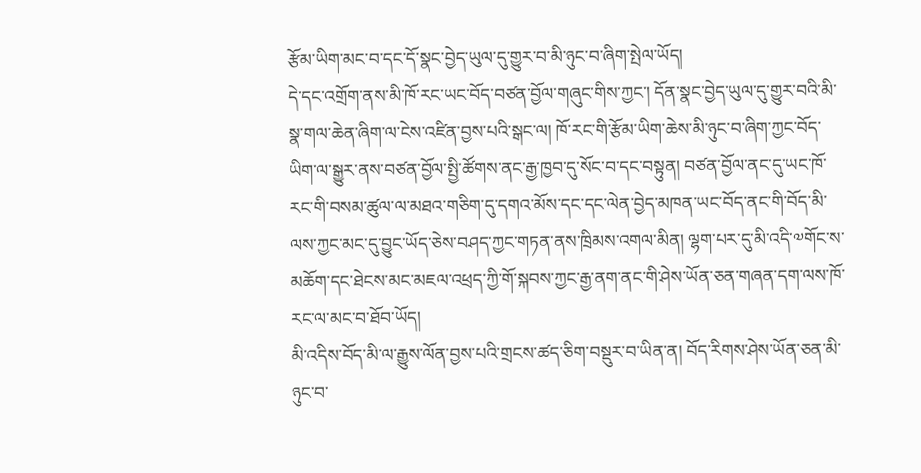རྩོམ་ཡིག་མང་བ་དང་དོ་སྣང་བྱེད་ཡུལ་དུ་གྱུར་བ་མི་ཉུང་བ་ཞིག་སྤེལ་ཡོད།
དེ་དང་འགྲོག་ནས་མི་ཁོ་རང་ཡང་བོད་བཙན་བྱོལ་གཞུང་གིས་ཀྱང་། དོན་སྣང་བྱེད་ཡུལ་དུ་གྱུར་བའི་མི་སྣ་གལ་ཆེན་ཞིག་ལ་ངེས་འཛིན་བྱས་པའི་སྒང་ལ། ཁོ་རང་གི་རྩོམ་ཡིག་ཆེས་མི་ཉུང་བ་ཞིག་ཀྱང་བོད་ཡིག་ལ་སྒྱུར་ནས་བཙན་བྱོལ་སྤྱི་ཚོགས་ནང་རྒྱ་ཁྱབ་དུ་སོང་བ་དང་བསྟུན། བཙན་བྱོལ་ནང་དུ་ཡང་ཁོ་རང་གི་བསམ་ཚུལ་ལ་མཐའ་གཅིག་དུ་དགའ་མོས་དང་དང་ལེན་བྱེད་མཁན་ཡང་བོད་ནང་གི་བོད་མི་ལས་ཀྱང་མང་དུ་བྱུང་ཡོད་ཅེས་བཤད་ཀྱང་གཏན་ནས་ཁྲིམས་འགལ་མིན། ལྷག་པར་དུ་མི་འདི་༧གོང་ས་མཆོག་དང་ཐེངས་མང་མཇལ་འཕྲད་ཀྱི་གོ་སྐབས་ཀྱང་རྒྱ་ནག་ནང་གི་ཤེས་ཡོན་ཅན་གཞན་དག་ལས་ཁོ་རང་ལ་མང་བ་ཐོབ་ཡོད།
མི་འདིས་བོད་མི་ལ་རྒྱུས་ལོན་བྱས་པའི་གྲངས་ཚད་ཅིག་བསྡུར་བ་ཡིན་ན། བོད་རིགས་ཤེས་ཡོན་ཅན་མི་ཉུང་བ་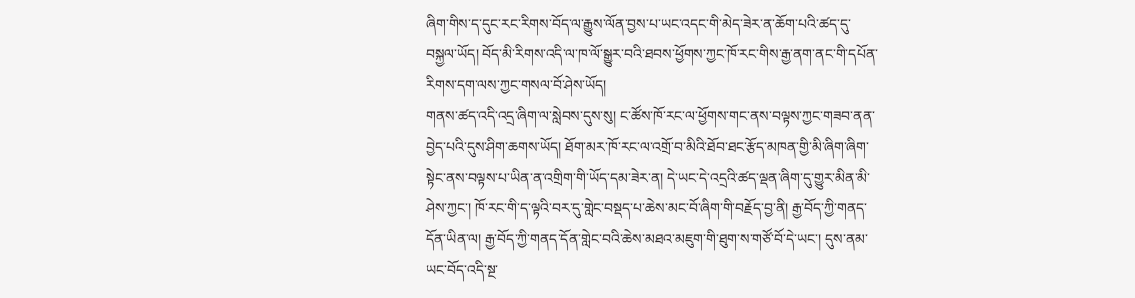ཞིག་གིས་ད་དུང་རང་རིགས་བོད་ལ་རྒྱུས་ལོན་བྱས་པ་ཡང་འདང་གི་མེད་ཟེར་ན་ཆོག་པའི་ཚད་དུ་བསྐྱལ་ཡོད། བོད་མི་རིགས་འདི་ལ་ཁ་ལོ་སྒྱུར་བའི་ཐབས་ཕྱོགས་ཀྱང་ཁོ་རང་གིས་རྒྱ་ནག་ནང་གི་དཔོན་རིགས་དག་ལས་ཀྱང་གསལ་བོ་ཤེས་ཡོད།
གནས་ཚད་འདི་འདྲ་ཞིག་ལ་སླེབས་དུས་སུ། ང་ཚོས་ཁོ་རང་ལ་ཕྱོགས་གང་ནས་བལྟས་ཀྱང་གཟབ་ནན་བྱེད་པའི་དུས་ཤིག་ཆགས་ཡོད། ཐོག་མར་ཁོ་རང་ལ་འགྲོ་བ་མིའི་ཐོབ་ཐང་རྩོད་མཁན་གྱི་མི་ཞིག་ཞིག་སྟེང་ནས་བལྟས་པ་ཡིན་ན་འགྲིག་གི་ཡོད་དམ་ཟེར་ན། དེ་ཡང་དེ་འདྲའི་ཚད་ལྡན་ཞིག་དུ་གྱུར་མིན་མི་ཤེས་ཀྱང་། ཁོ་རང་གི་ད་ལྟའི་བར་དུ་གླེང་བསྡད་པ་ཆེས་མང་བོ་ཞིག་གི་བརྗོད་བྱ་ནི། རྒྱ་བོད་ཀྱི་གནད་དོན་ཡིན་ལ། རྒྱ་བོད་ཀྱི་གནད་དོན་གླེང་བའི་ཆེས་མཐའ་མཇུག་གི་ཐུག་ས་གཙོ་བོ་དེ་ཡང་། དུས་ནམ་ཡང་བོད་འདི་སྔ་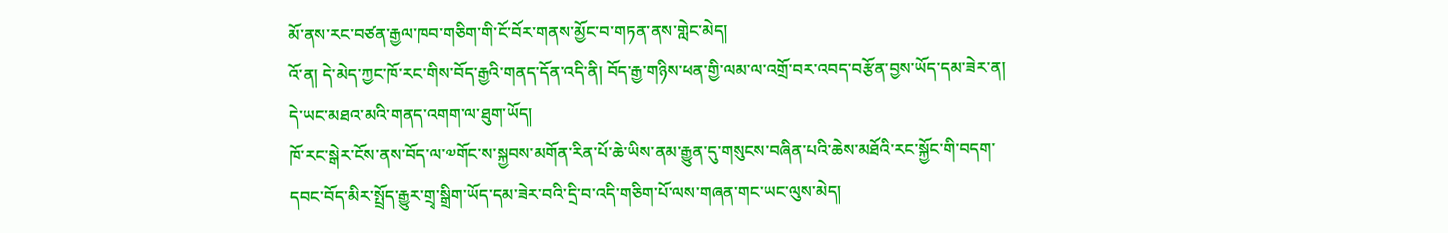མོ་ནས་རང་བཙན་རྒྱལ་ཁབ་གཅིག་གི་ངོ་བོར་གནས་མྱོང་བ་གཏན་ནས་གླེང་མེད།
འོ་ན། དེ་མེད་ཀྱང་ཁོ་རང་གིས་བོད་རྒྱའི་གནད་དོན་འདི་ནི། བོད་རྒྱ་གཉིས་ཕན་གྱི་ལམ་ལ་འགྲོ་བར་འབད་བརྩོན་བྱས་ཡོད་དམ་ཟེར་ན། དེ་ཡང་མཐའ་མའི་གནད་འགག་ལ་ཐུག་ཡོད།
ཁོ་རང་སྒེར་ངོས་ནས་བོད་ལ་༧གོང་ས་སྐྱབས་མགོན་རིན་པོ་ཆེ་ཡིས་ནམ་རྒྱུན་དུ་གསུངས་བཞིན་པའི་ཆེས་མཐོའི་རང་སྐྱོང་གི་བདག་དབང་བོད་མིར་སྤྲོད་རྒྱུར་གྲྭ་སྒྲིག་ཡོད་དམ་ཟེར་བའི་དྲི་བ་འདི་གཅིག་པོ་ལས་གཞན་གང་ཡང་ལུས་མེད།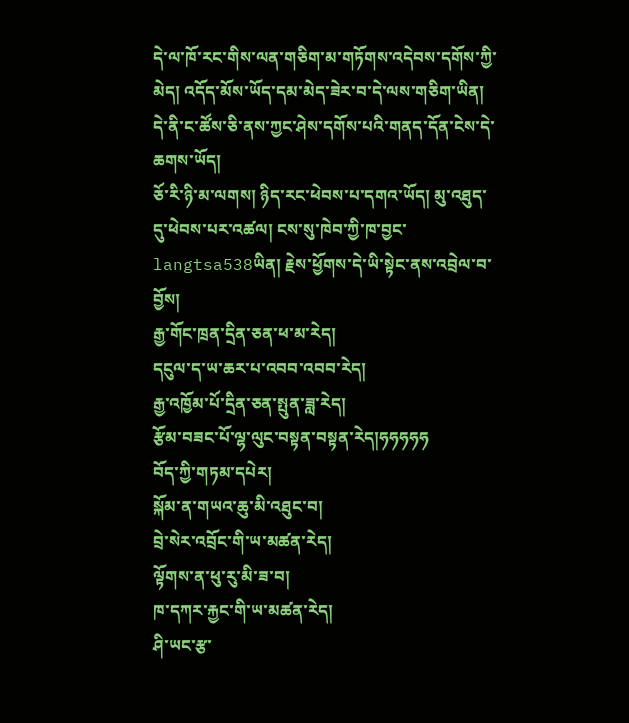དེ་ལ་ཁོ་རང་གིས་ལན་གཅིག་མ་གཏོགས་འདེབས་དགོས་ཀྱི་མེད། འདོད་མོས་ཡོད་དམ་མེད་ཟེར་བ་དེ་ལས་གཅིག་ཡིན། དེ་ནི་ང་ཚོས་ཅི་ནས་ཀྱང་ཤེས་དགོས་པའི་གནད་དོན་ངེས་དེ་ཆགས་ཡོད།
ཅོ་རི་ཉི་མ་ལགས། ཉིད་རང་ཕེབས་པ་དགའ་ཡོད། མུ་འཐུད་དུ་ཕེབས་པར་འཚལ། ངས་སུ་ཁེབ་ཀྱི་ཁ་བྱང་langtsa538ཡིན། རྗེས་ཕྱོགས་དེ་ཡི་སྟེང་ནས་འབྲེལ་བ་བྱོས།
རྒྱ་གོང་ཁྲན་དྲིན་ཅན་ཕ་མ་རེད།
དངུལ་ད་ཡ་ཆར་པ་འབབ་འབབ་རེད།
རྒྱ་འཁྱོམ་པོ་དྲིན་ཅན་སྤུན་ཟླ་རེད།
རྩོམ་བཟང་པོ་ལྷ་ལུང་བསྟན་བསྟན་རེད།ཧཧཧཧཧ
བོད་ཀྱི་གཏམ་དཔེར།
སྐོམ་ན་གཡའ་ཆུ་མི་འཐུང་བ།
བྲེ་སེར་འབྲོང་གི་ཡ་མཚན་རེད།
ལྟོགས་ན་ཕུ་རུ་མི་ཟ་བ།
ཁ་དཀར་རྐྱང་གི་ཡ་མཚན་རེད།
ཤི་ཡང་རྩ་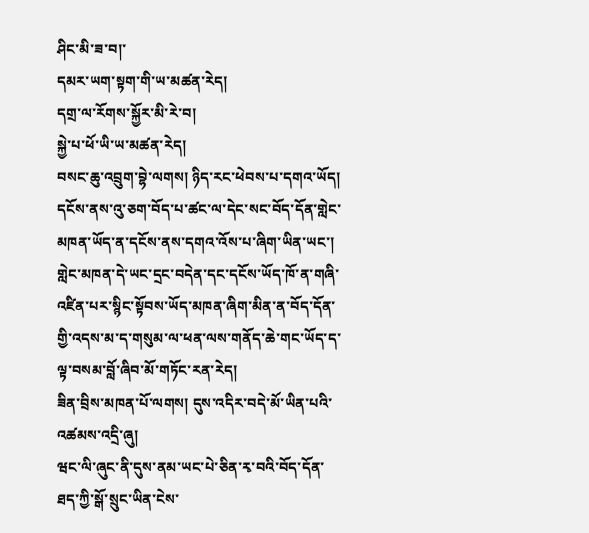ཤིང་མི་ཟ་བ།་
དམར་ཡག་སྟག་གི་ཡ་མཚན་རེད།
དགྲ་ལ་རོགས་སྐྱོར་མི་རེ་བ།
སྐྱེ་པ་ཕོ་ཡི་ཡ་མཚན་རེད།
བསང་ཆུ་འབྲུག་བྷེ་ལགས། ཉིད་རང་ཕེབས་པ་དགའ་ཡོད། དངོས་ནས་འུ་ཅག་བོད་པ་ཚང་ལ་དེང་སང་བོད་དོན་གླེང་མཁན་ཡོད་ན་དངོས་ནས་དགའ་འོས་པ་ཞིག་ཡིན་ཡང་། གླེང་མཁན་དེ་ཡང་དྲང་བདེན་དང་དངོས་ཡོད་ཁོ་ན་གཞི་འཛིན་པར་སྙིང་སྟོབས་ཡོད་མཁན་ཞིག་མིན་ན་བོད་དོན་གྱི་འདས་མ་ད་གསུམ་ལ་ཕན་ལས་གནོད་ཆེ་གང་ཡོད་ད་ལྟ་བསམ་བློ་ཞིབ་མོ་གཏོང་རན་རེད།
ཟིན་བྲིས་མཁན་པོ་ལགས། དུས་འདིར་བདེ་མོ་ཡིན་པའི་འཚམས་འདྲི་ཞུ།
ཝང་ལི་ཞུང་ནི་དུས་ནམ་ཡང་པེ་ཅིན་རྭ་བའི་བོད་དོན་ཐད་ཀྱི་སྒོ་སྲུང་ཡིན་ངེས་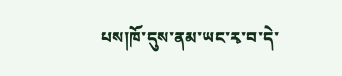པས།ཁོ་དུས་ནམ་ཡང་རྭ་བ་དེ་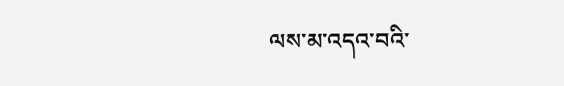ལས་མ་འདའ་བའི་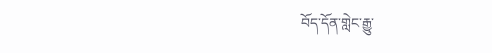བོད་དོན་གླེང་རྒྱུ་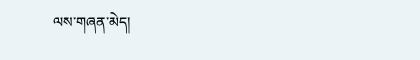ལས་གཞན་མེད།